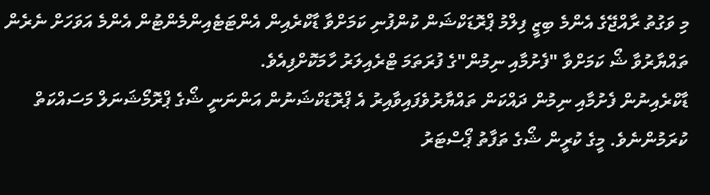މި ވަގުތު ރާއްޖޭގެ އެންމެ ބިޒީ ފިލްމު ޕްރޮޑަކްޝަން ކުންފުނި ކަމަށްވާ ޑާކްރެއިން އެންޓަޓެއިންމެންޓުން އެންމެ އަވަހަށް ނެރެން ތައްޔާރުވާ ޝޯ ކަމަށްވާ "ފެށުމާއި ނިމުން"ގެ ފުރަތަމަ ޓްރެއިލަރު ހާމަކޮށްފިއެވެ.
ޑާކްރެއިނުން ފެށުމާއި ނިމުން ދައްކަން ތައްޔާރުވެފައިވާއިރު އެ ޕްރޮޑަކްޝަނުން އަންނަނީ ޝޯގެ ޕްރޮމޯޝަނަލް މަސައްކަތް ކުރަމުންނެވެ. މީގެ ކުރީން ޝޯގެ ތަފާތު ޕޯސްޓަރު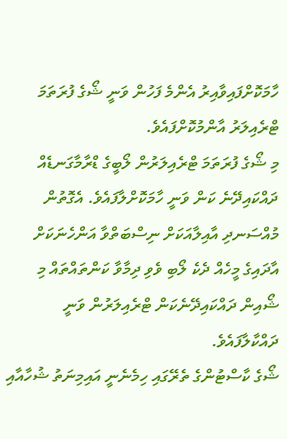ހާމަކޮށްފައިވާއިރު އެންމެ ފަހުން ވަނީ ޝޯގެ ފުރަތަމަ ޓްރެއިލަރު އާންމުކޮށްފައެވެ.
މި ޝޯގެ ފުރަތަމަ ޓްރެއިލަރުން ލޯބީގެ ޑްރާމާގަނޑެއް ދައްކައިދޭނެ ކަން ވަނީ ހާމަކޮށްލާފައެވެ. އެގޮތުން މުއްސަނދި އާއިލާއަކަށް ނިސްބަތްވާ އަންހެނަކަށް އާދައިގެ މީހެއް ދެކެ ލޯބި ވެވި ދިމާވާ ކަންތައްތައް މި ޝޯއިން ދައްކައިދޭނެކަން ޓްރެއިލަރުން ވަނީ ދައްކާލާފައެވެ.
ޝޯގެ ކާސްޓުންގެ ތެރޭގައި ހިމެނެނީ އައިމިނަތު ޝުހާއާއި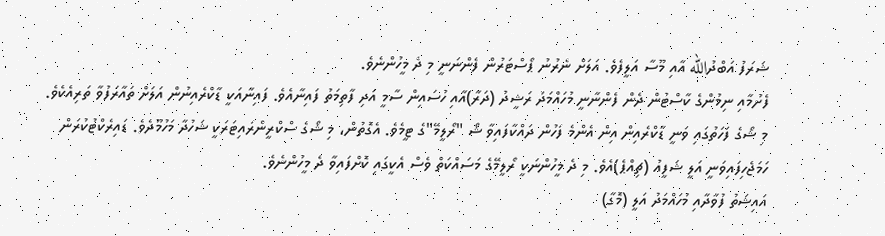ޝަރަފު އަބްދުالله އާއި މޫސާ އަލީފެވެ. އަލަށް ނެރުނު ޕޯސްޓަރުން ފެންނަނީ މި ދެ މީހުންނެވެ.
ފެށުމާއި ނިމުންގެ ކާސްޓުން ދެން ފެންނާނީ މުހައްމަދު ރަޝީދު (ދަރާ)އާއި ހުސައިން ސާމީ އަދި ފާތިމަތު ފައިނާއެވެ. ފައިނާއަކީ ޑާކްރެއިނުން އަލަށް ތައާރަފުވާ ތަރިއެކެވެ.
މި ޝޯގެ ފަހަތުގައި ވަނީ ޑާކްރެއިން އިން އެންމެ ފަހުން ދައްކާފައިވާ ޝޯ "ރޯލީމޭ"ގެ ޓީމެވެ. އެގޮތުން، މި ޝޯގެ ސްކްރީންރައިޓަރަކީ ޝަހުދާ މަހުމޫދެވެ. ޑައިރެކްޓުކުރަން ހަމަޖެހިފައިވަނީ އަލީ ޝަފީއު (ޗިއްޕެ)އެވެ. މި ދެ މީހުންނަކީ ރޯލީމޭގެ މަސައްކަތް ވެސް އެކީގައި ކޮށްފައިވާ ދެ މީހުންނެވެ.
އައިޝަތު ފުވާދާއި މުހައްމަދު އަލީ (މޮގާ)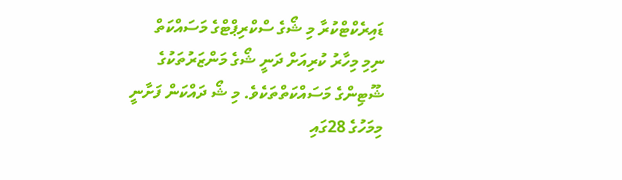ޑައިރެކްޓްކުރާ މި ޝޯގެ ސްކްރިޕްޓްގެ މަސައްކަތް ނިމި މިހާރު ކުރިއަށް ދަނީ ޝޯގެ މަންޒަރުތަކުގެ ޝޫޓިންގެ މަސައްކަތްތަކެވެ. މި ޝޯ ދައްކަން ފަށާނީ މިމަހުގެ 28ގައި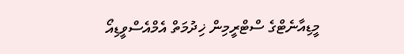މީޑިއާނެޓްގެ ސްޓްރީމިން ޚިދުމަތް އެމްއެސްވީޑިއޯ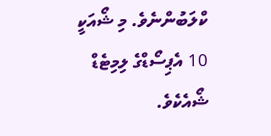ކްލަބުންނެވެ. މި ޝޯއަކީ 10 އެޕިސޯޑްގެ ލިމިޓެޑް ޝޯއެކެވެ.